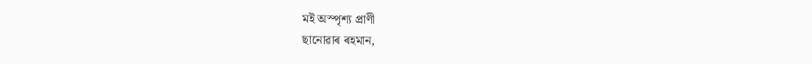মই অস্পৃশ্য প্ৰাণী
ছানোৱাৰ ৰহমান,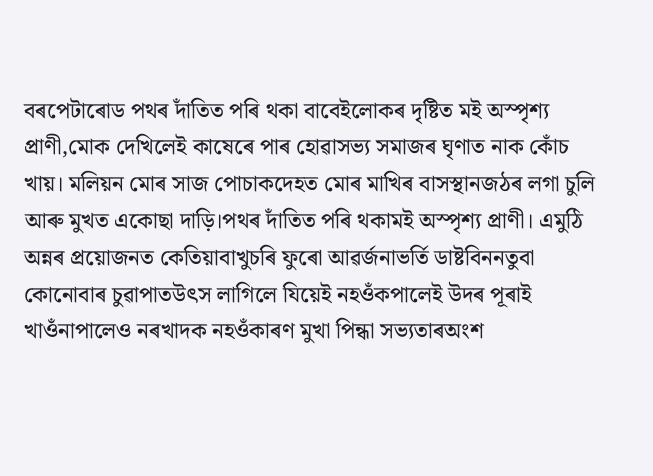বৰপেটাৰোড পথৰ দাঁতিত পৰি থকা বাবেইলোকৰ দৃষ্টিত মই অস্পৃশ্য প্ৰাণী,মোক দেখিলেই কাষেৰে পাৰ হোৱাসভ্য সমাজৰ ঘৃণাত নাক কোঁচ খায়। মলিয়ন মোৰ সাজ পোচাকদেহত মোৰ মাখিৰ বাসস্থানজঠৰ লগা চুলি আৰু মুখত একোছা দাড়ি।পথৰ দাঁতিত পৰি থকামই অস্পৃশ্য প্ৰাণী। এমুঠি অন্নৰ প্ৰয়োজনত কেতিয়াবাখুচৰি ফুৰো আৱৰ্জনাভৰ্তি ডাষ্টবিননতুবা কোনোবাৰ চুৱাপাতউৎস লাগিলে যিয়েই নহওঁকপালেই উদৰ পূৰাই খাওঁনাপালেও নৰখাদক নহওঁকাৰণ মুখা পিন্ধা সভ্যতাৰঅংশ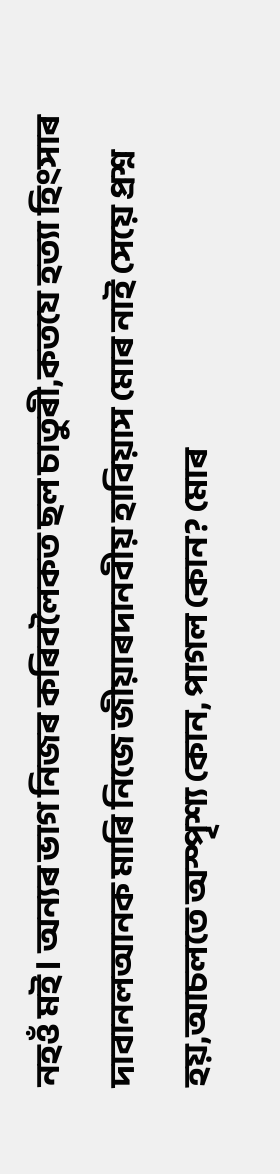নহওঁ মই। অন্যৰ ভাগ নিজৰ কৰিবলৈকত ছল চাতুৰী,কতযে হত্যা হিংসাৰ দাবানলআনক মাৰি নিজে জীয়াৰদানবীয় হাবিয়াস মোৰ নাই সেয়ে প্ৰশ্ন হয়,আচলতে অস্পৃশ্য কোন, পাগল কোন? মোৰ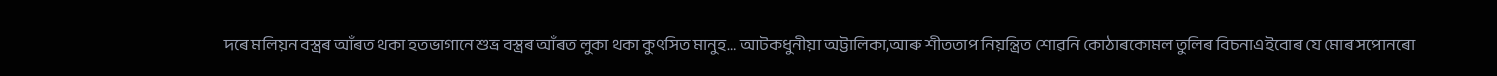দৰে মলিয়ন বস্ত্ৰৰ আঁৰত থকা হতভাগানে শুভ্ৰ বস্ত্ৰৰ আঁৰত লুকা থকা কুৎসিত মানুহ… আটকধুনীয়া অট্টালিকা,আৰু শীততাপ নিয়ন্ত্ৰিত শোৱনি কোঠাৰকোমল তুলিৰ বিচনাএইবোৰ যে মোৰ সপোনৰো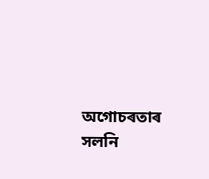অগোচৰতাৰ সলনি